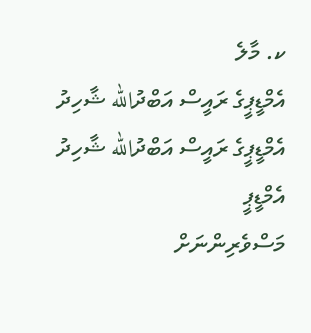ކ. މާލެ
އެމްޑީޕީގެ ރައީސް އަބްދުالله ޝާހިދު
އެމްޑީޕީގެ ރައީސް އަބްދުالله ޝާހިދު
އެމްޑީޕީ
މަސްވެރިންނަށް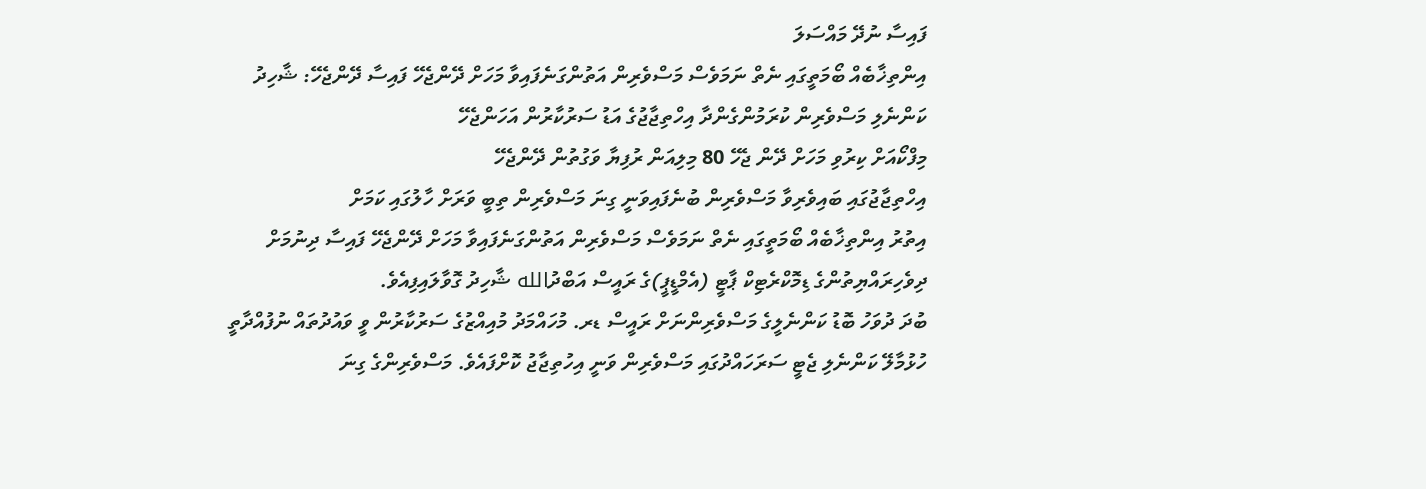ފައިސާ ނުދޭ މައްސަލަ
އިންތިޚާބެއް ބޯމަތީގައި ނެތް ނަމަވެސް މަސްވެރިން އަތުންގަނެފައިވާ މަހަށް ދޭންޖެހޭ ފައިސާ ދޭންޖެހޭ: ޝާހިދު
ކަންނެލި މަސްވެރިން ކުރަމުންގެންދާ އިހްތިޖާޖުގެ އަޑު ސަރުކާރުން އަހަންޖެހޭ
މިފްކޯއަށް ކިރުވި މަހަށް ދޭން ޖެހޭ 80 މިލިއަން ރުފިޔާ ވަގުތުން ދޭންޖެހޭ
އިހްތިޖާޖުގައި ބައިވެރިވާ މަސްވެރިން ބުނެފައިވަނީ ގިނަ މަސްވެރިން ތިބީ ވަރަށް ހާލުގައި ކަމަށް
އިތުރު އިންތިޚާބެއް ބޯމަތީގައި ނެތް ނަމަވެސް މަސްވެރިން އަތުންގަނެފައިވާ މަހަށް ދޭންޖެހޭ ފައިސާ ދިނުމަށް ދިވެހިރައްޔިތުންގެ ޑިމޮކްރެޓިކް ޕާޓީ (އެމްޑީޕީ)ގެ ރައީސް އަބްދުالله ޝާހިދު ގޮވާލައިފިއެވެ.
ބުދަ ދުވަހު ބޮޑު ކަންނެލީގެ މަސްވެރިންނަށް ރައީސް ޑރ. މުހައްމަދު މުއިއްޒުގެ ސަރުކާރުން ވީ ވައުދުތައް ނުފުއްދާތީ ހުޅުމާލޭ ކަންނެލި ޖެޓީ ސަރަހައްދުގައި މަސްވެރިން ވަނީ އިހުތިޖާޖު ކޮށްފައެވެ. މަސްވެރިންގެ ގިނަ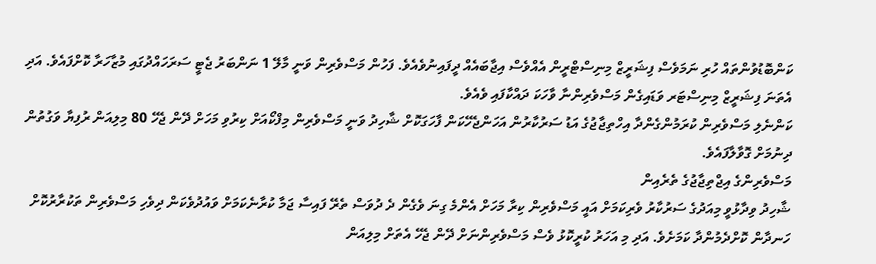ކަންބޮޑުވުންތައް ހުރި ނަމަވެސް ފިޝަރީޒް މިނިސްޓްރީން އެއްވެސް އިޖާބައެއް ދީފައިނުވެއެވެ. ފަހުން މަސްވެރިން ވަނީ މާލޭ 1 ނަންބަރު ޖެޓީ ސަރަހައްދުގައި މުޒާހަރާ ކޮށްފައެވެ. އަދި އެތަނަ ފިޝަރީޒް މިނިސްޓަރ ވަޑައިގެން މަސްވެރިންނާ ވާހަކަ ދައްކާފައި ވެއެވެ.
ކަންނެލި މަސްވެރިން ކުރަމުންގެންދާ އިހްތިޖާޖުގެ އަޑު ސަރުކާރުން އަހަންޖެހޭކަން ފާހަގަކޮށް ޝާހިދު ވަނީ މަސްވެރިން މިފްކޯއަށް ކިރުވި މަހަށް ދޭން ޖެހޭ 80 މިލިއަން ރުފިޔާ ވަގުތުން ދިނުމަށް ގޮވާލާފައެވެ.
މަސްވެރިންގެ އިޖްތިޖާޖުގެ ތެރެއިން
ޝާހިދު ވިދާޅުވީ މިއަދުގެ ސަރުކާރު ވެރިކަމަށް އައީ މަސްވެރިން ކިރާ މަހަށް އެންމެ ގިނަ ވެގެން ދެ ދުވަސް ތެރޭ ފައިސާ ޖަމާ ކުރާނެކަމަށް ވައުދުވެކަން ދިވެހި މަސްވެރިން ތަކުރާރުކޮށް ހަނދާން ކޮށްދެމުންދާ ކަމަށެވެ. އަދި މި އަހަރު ކުރީކޮޅު ވެސް މަސްވެރިންނަށް ދޭން ޖެހޭ އެތަށް މިލިއަން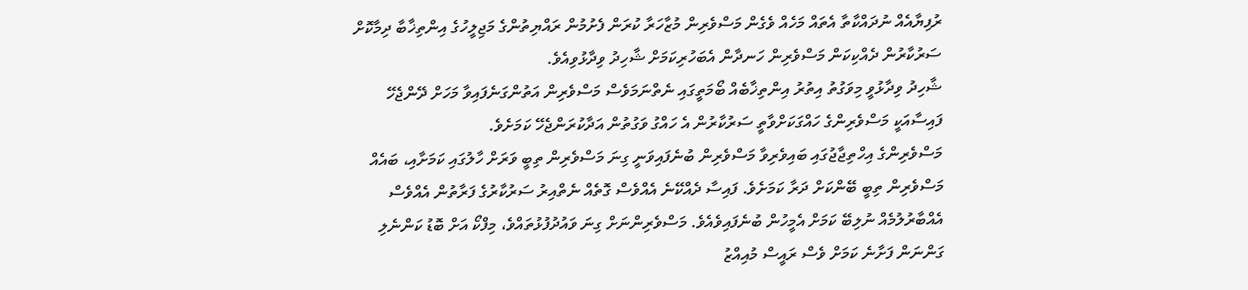ރުފިޔާއެއް ނުދައްކާތާ އެތައް މަހެއް ވެގެން މަސްވެރިން މުޒާހަރާ ކުރަން ފެށުމުން ރައްޔިތުންގެ މަޖިލީހުގެ އިންތިޚާބާ ދިމާކޮށް ސަރުކާރުން ދެއްކިކަން މަސްވެރިން ހަނދާން އެބަހުރިކަމަށް ޝާހިދު ވިދާޅުވިއެވެ.
ޝާހިދު ވިދާޅުވީ މިވަގުތު އިތުރު އިންތިޚާބެއް ބޯމަތީގައި ނެތްނަމަވެސް މަސްވެރިން އަތުންގަނެފައިވާ މަހަށް ދޭންޖެހޭ ފައިސާއަކީ މަސްވެރިންގެ ހައްގަކަށްވާތީ ސަރުކާރުން އެ ހައްގު ވަގުތުން އަދާކުރަންޖެހޭ ކަމަށެވެ.
މަސްވެރިންގެ އިހްތިޖާޖުގައި ބައިވެރިވާ މަސްވެރިން ބުނެފައިވަނީ ގިނަ މަސްވެރިން ތިބީ ވަރަށް ހާލުގައި ކަމަށާއި، ބައެއް މަސްވެރިން ތިބީ ބޭންކަށް ދަރާ ކަމަށެވެ. ފައިސާ ދެއްކޭނެ އެއްވެސް ގޮތެއް ނެތްއިރު ސަރުކާރުގެ ފަރާތުން އެއްވެސް އެއްބާރުލުމެއް ނުލިބޭ ކަމަށް އެމީހުން ބުނެފައިވެއެވެ. މަސްވެރިންނަށް ގިނަ ވައުދުފުޅުތައްވެ، މިފްކޯ އަށް ބޮޑު ކަންނެލި ގަންނަން ފަށާނެ ކަމަށް ވެސް ރައީސް މުއިއްޒު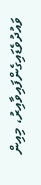ވައުދުވެޑައިގެންފައިވާއިރު، މިއިން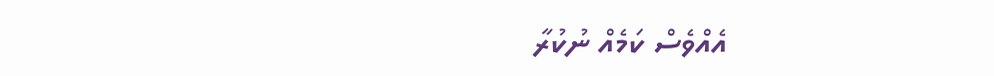އެއްވެސް ކަމެއް ނުކުރާ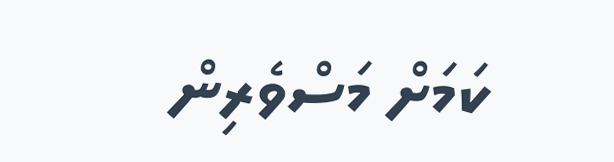ކަމަށް މަސްވެރިން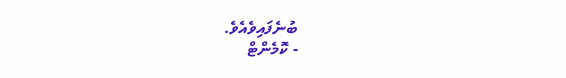ބުނެފައިވެއެވެ.
- ކޮމެންޓް